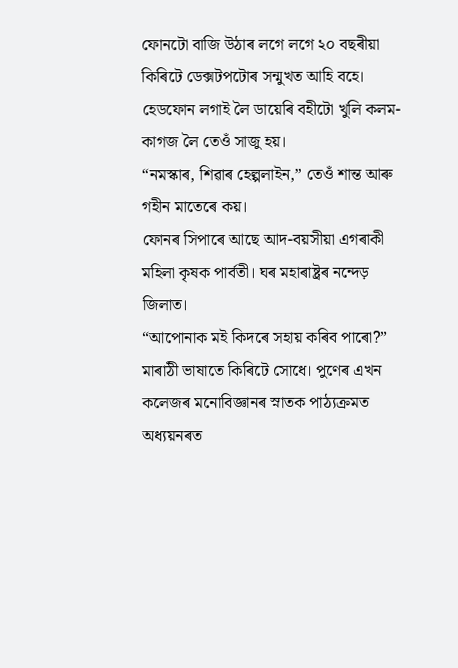ফোনটো বাজি উঠাৰ লগে লগে ২০ বছৰীয়া কিৰিটে ডেক্সটপটোৰ সন্মুখত আহি বহে। হেডফোন লগাই লৈ ডায়েৰি বহীটো খুলি কলম-কাগজ লৈ তেওঁ সাজু হয়।
“নমস্কাৰ, শিৱাৰ হেল্পলাইন,” তেওঁ শান্ত আৰু গহীন মাতেৰে কয়।
ফোনৰ সিপাৰে আছে আদ-বয়সীয়া এগৰাকী মহিলা কৃষক পাৰ্বতী। ঘৰ মহাৰাষ্ট্ৰৰ নন্দেড় জিলাত।
“আপোনাক মই কিদৰে সহায় কৰিব পাৰো?” মাৰাঠী ভাষাতে কিৰিটে সোধে। পুণেৰ এখন কলেজৰ মনোবিজ্ঞানৰ স্নাতক পাঠ্যক্ৰমত অধ্যয়নৰত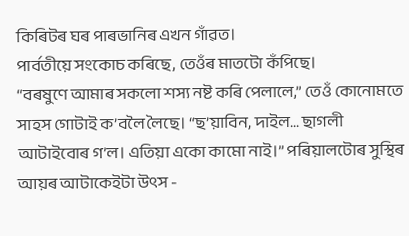কিৰিটৰ ঘৰ পাৰভানিৰ এখন গাঁৱত।
পাৰ্বতীয়ে সংকোচ কৰিছে, তেওঁৰ মাতটো কঁপিছে।
“বৰষুণে আমাৰ সকলো শস্য নষ্ট কৰি পেলালে,” তেওঁ কোনোমতে সাহস গোটাই ক’বলৈ লৈছে। “ছ’য়াবিন, দাইল... ছাগলী আটাইবোৰ গ’ল। এতিয়া একো কামো নাই।” পৰিয়ালটোৰ সুস্থিৰ আয়ৰ আটাকেইটা উৎস -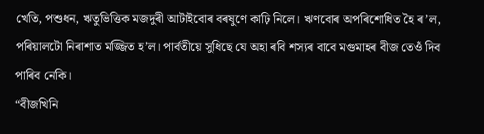খেতি, পশুধন, ঋতুভিত্তিক মজদুৰী আটাইবোৰ বৰষুণে কাঢ়ি নিলে। ঋণবোৰ অপৰিশোধিত হৈ ৰ’ল, পৰিয়ালটো নিৰাশাত মজ্জিত হ’ল। পাৰ্বতীয়ে সুধিছে যে অহা ৰবি শস্যৰ বাবে মগুমাহৰ বীজ তেওঁ দিব পাৰিব নেকি।
“বীজখিনি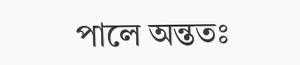পালে অন্ততঃ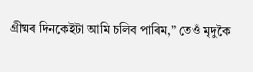গ্ৰীষ্মৰ দিনকেইটা আমি চলিব পাৰিম,” তেওঁ মৃদুকৈ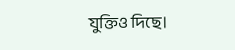যুক্তিও দিছে।